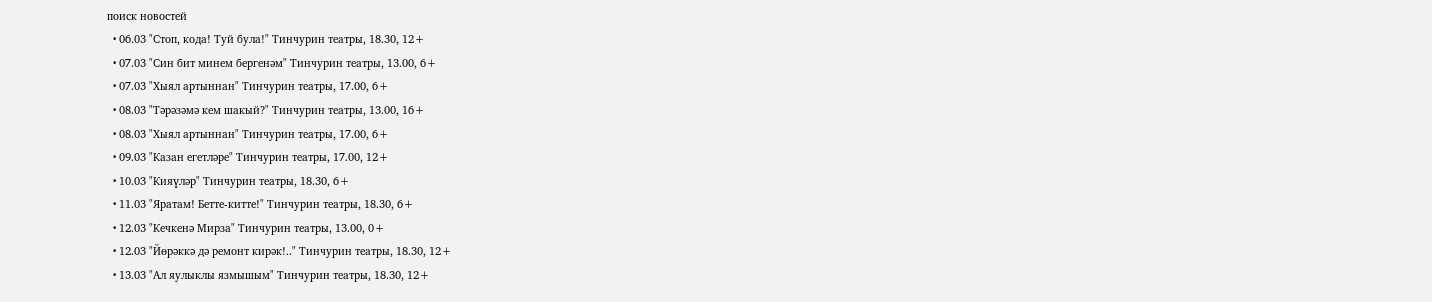поиск новостей
  • 06.03 "Стоп, кода! Туй була!" Тинчурин театры, 18.30, 12+
  • 07.03 "Син бит минем бергенәм" Тинчурин театры, 13.00, 6+
  • 07.03 "Хыял артыннан" Тинчурин театры, 17.00, 6+
  • 08.03 "Тәрәзәмә кем шакый?" Тинчурин театры, 13.00, 16+
  • 08.03 "Хыял артыннан" Тинчурин театры, 17.00, 6+
  • 09.03 "Казан егетләре" Тинчурин театры, 17.00, 12+
  • 10.03 "Кияүләр" Тинчурин театры, 18.30, 6+
  • 11.03 "Яратам! Бетте-китте!" Тинчурин театры, 18.30, 6+
  • 12.03 "Кечкенә Мирза" Тинчурин театры, 13.00, 0+
  • 12.03 "Йөрәккә дә ремонт кирәк!.." Тинчурин театры, 18.30, 12+
  • 13.03 "Ал яулыклы язмышым" Тинчурин театры, 18.30, 12+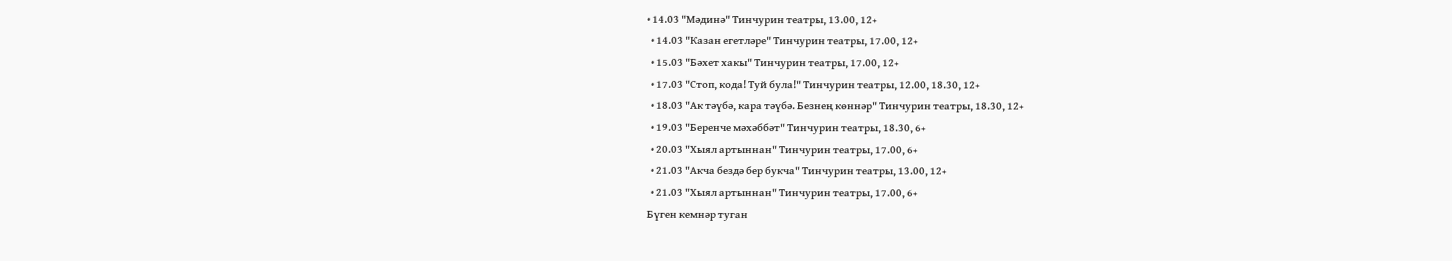• 14.03 "Мәдинә" Тинчурин театры, 13.00, 12+
  • 14.03 "Казан егетләре" Тинчурин театры, 17.00, 12+
  • 15.03 "Бәхет хакы" Тинчурин театры, 17.00, 12+
  • 17.03 "Стоп, кода! Туй була!" Тинчурин театры, 12.00, 18.30, 12+
  • 18.03 "Ак тәүбә, кара тәүбә. Безнең көннәр" Тинчурин театры, 18.30, 12+
  • 19.03 "Беренче мәхәббәт" Тинчурин театры, 18.30, 6+
  • 20.03 "Хыял артыннан" Тинчурин театры, 17.00, 6+
  • 21.03 "Акча бездә бер букча" Тинчурин театры, 13.00, 12+
  • 21.03 "Хыял артыннан" Тинчурин театры, 17.00, 6+
Бүген кемнәр туган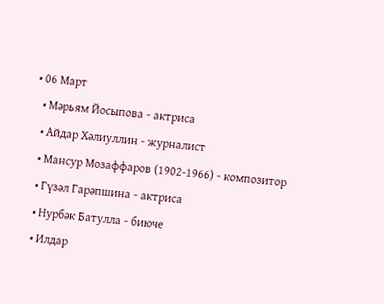• 06 Март
  • Мәрьям Йосыпова - актриса
  • Айдар Хәлиуллин - журналист
  • Мансур Мозаффаров (1902-1966) - композитор
  • Гүзәл Гарәпшина - актриса
  • Нурбәк Батулла - биюче
  • Илдар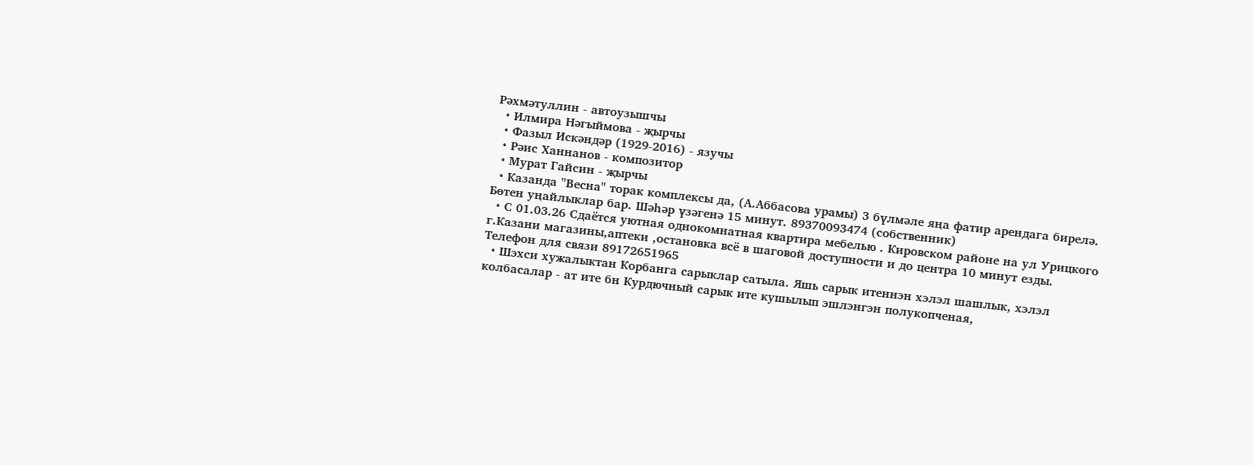Рәхмәтуллин - автоузышчы
  • Илмира Нәгыймова - җырчы
  • Фазыл Искәндәр (1929-2016) - язучы
  • Рәис Ханнанов - композитор
  • Мурат Гайсин - җырчы
  • Казанда "Весна" торак комплексы да, (А.Аббасова урамы) 3 бүлмәле яңа фатир арендага бирелә. Бөтен уңайлыклар бар. Шәһәр үзәгенә 15 минут. 89370093474 (собственник)
  • С 01.03.26 Сдаётся уютная однокомнатная квартира мебелью . Кировском районе на ул Урицкого г.Казани магазины,аптеки ,остановка всё в шаговой доступности и до центра 10 минут езды. Телефон для связи 89172651965
  • Шэхси хужалыктан Корбанга сарыклар сатыла. Яшь сарык итеннэн хэлэл шашлык, хэлэл колбасалар - ат ите бн Курдючный сарык ите кушылып эшлэнгэн полукопченая,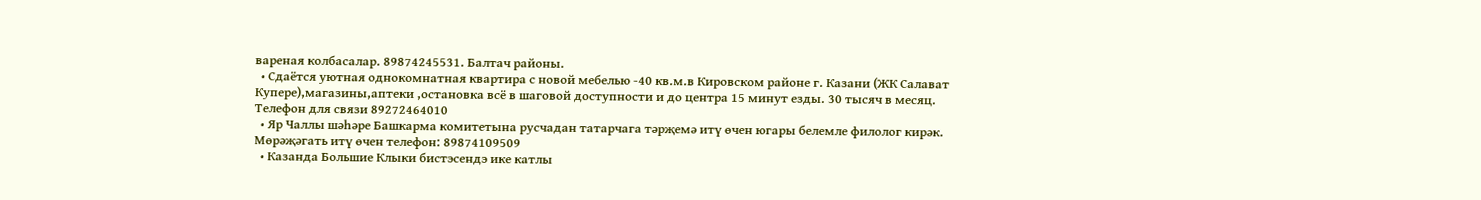вареная колбасалар. 89874245531. Балтач районы.
  • Сдаётся уютная однокомнатная квартира с новой мебелью -40 кв.м.в Кировском районе г. Казани (ЖК Салават Купере),магазины,аптеки ,остановка всё в шаговой доступности и до центра 15 минут езды. 30 тысяч в месяц. Телефон для связи 89272464010
  • Яр Чаллы шәһәре Башкарма комитетына русчадан татарчага тәрҗемә итү өчен югары белемле филолог кирәк. Мөрәҗәгать итү өчен телефон: 89874109509
  • Казанда Большие Клыки бистэсендэ ике катлы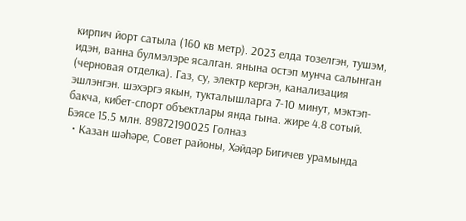кирпич йорт сатыла (160 кв метр). 2023 елда тозелгэн, тушэм, идэн, ванна булмэлэре ясалган. янына остэп мунча салынган (черновая отделка). Газ, су, электр кергэн, канализация эшлэнгэн. шэхэргэ якын, тукталышларга 7-10 минут, мэктэп-бакча, кибет-спорт объектлары янда гына. жире 4.8 сотый. Бэясе 15.5 млн. 89872190025 Голназ
  • Казан шәһәре, Совет районы, Хәйдәр Бигичев урамында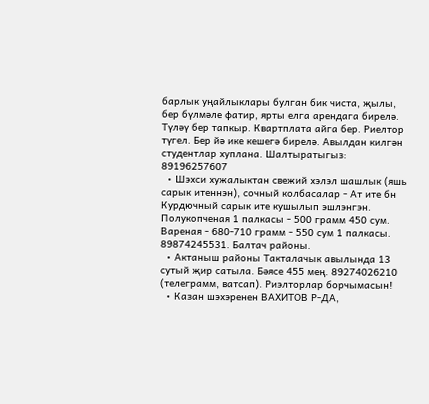барлык уңайлыклары булган бик чиста, җылы, бер бүлмәле фатир, ярты елга арендага бирелә. Түләү бер тапкыр. Квартплата айга бер. Риелтор түгел. Бер йә ике кешегә бирелә. Авылдан килгән студентлар хуплана. Шалтыратыгыз: 89196257607
  • Шэхси хужалыктан свежий хэлэл шашлык (яшь сарык итеннэн), сочный колбасалар - Ат ите бн Курдючный сарык ите кушылып эшлэнгэн. Полукопченая 1 палкасы - 500 грамм 450 сум. Вареная - 680-710 грамм - 550 сум 1 палкасы. 89874245531. Балтач районы.
  • Актаныш районы Такталачык авылында 13 сутый җир сатыла. Бәясе 455 мең. 89274026210 (телеграмм, ватсап). Риэлторлар борчымасын!
  • Казан шэхэренен ВАХИТОВ Р-ДА,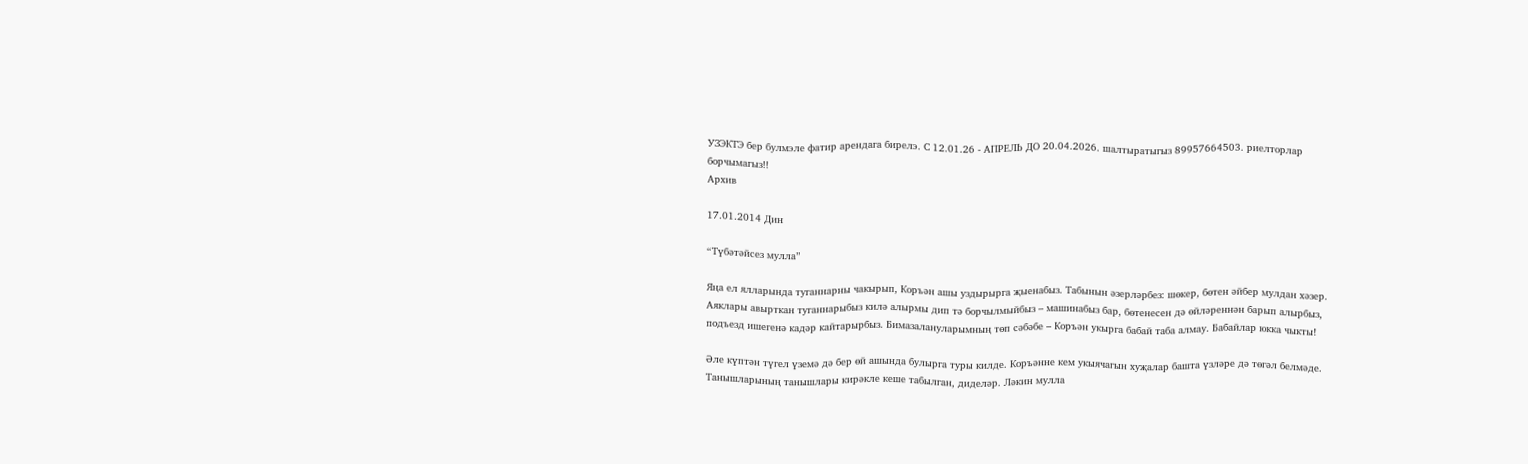УЗЭКТЭ бер булмэле фатир арендага бирелэ. С 12.01.26 - АПРЕЛЬ ДО 20.04.2026. шалтыратыгыз 89957664503. риелторлар борчымагыз!!
Архив

17.01.2014 Дин

“Түбәтәйсез мулла”

Яңа ел ялларында туганнарны чакырып, Коръән ашы уздырырга җыенабыз. Табынын әзерләрбез: шөкер, бөтен әйбер мулдан хәзер. Аяклары авырткан туганнарыбыз килә алырмы дип тә борчылмыйбыз – машинабыз бар, бөтенесен дә өйләреннән барып алырбыз, подъезд ишегенә кадәр кайтарырбыз. Бимазалануларымның төп сәбәбе – Коръән укырга бабай таба алмау. Бабайлар юкка чыкты!

Әле күптән түгел үземә дә бер өй ашында булырга туры килде. Коръәнне кем укыячагын хуҗалар башта үзләре дә төгәл белмәде. Танышларының танышлары кирәкле кеше табылган, диделәр. Ләкин мулла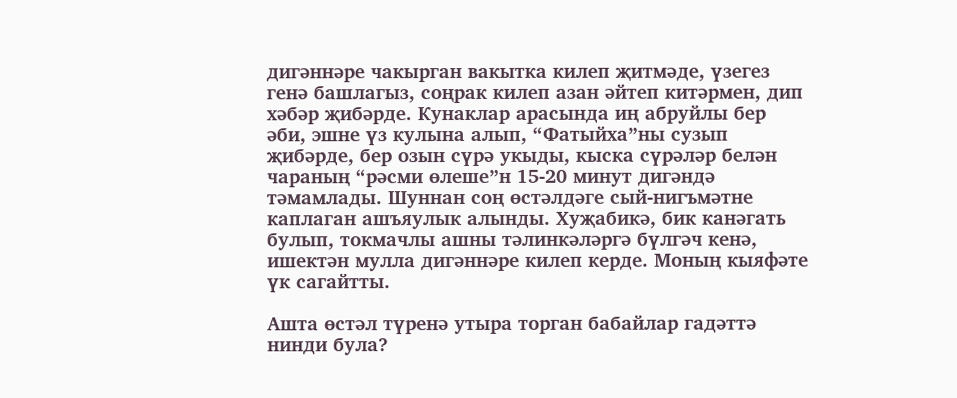дигәннәре чакырган вакытка килеп җитмәде, үзегез генә башлагыз, соңрак килеп азан әйтеп китәрмен, дип хәбәр җибәрде. Кунаклар арасында иң абруйлы бер әби, эшне үз кулына алып, “Фатыйха”ны сузып җибәрде, бер озын сүрә укыды, кыска сүрәләр белән чараның “рәсми өлеше”н 15-20 минут дигәндә тәмамлады. Шуннан соң өстәлдәге сый-нигъмәтне каплаган ашъяулык алынды. Хуҗабикә, бик канәгать булып, токмачлы ашны тәлинкәләргә бүлгәч кенә, ишектән мулла дигәннәре килеп керде. Моның кыяфәте үк сагайтты.

Ашта өстәл түренә утыра торган бабайлар гадәттә нинди була?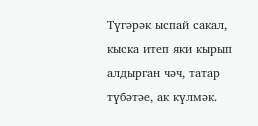Түгәрәк ыспай сакал, кыска итеп яки кырып алдырган чәч, татар түбәтәе, ак күлмәк.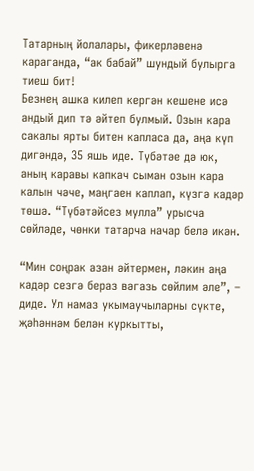Татарның йолалары, фикерләвенә караганда, “ак бабай” шундый булырга тиеш бит!
Безнең ашка килеп кергән кешене исә андый дип тә әйтеп булмый. Озын кара сакалы ярты битен капласа да, аңа күп дигәндә, 35 яшь иде. Түбәтәе дә юк, аның каравы капкач сыман озын кара калын чәче, маңгаен каплап, күзгә кадәр төшә. “Түбәтәйсез мулла” урысча сөйләде, чөнки татарча начар белә икән.

“Мин соңрак азан әйтермен, ләкин аңа кадәр сезгә бераз вәгазь сөйлим әле”, – диде. Ул намаз укымаучыларны сүкте, җәһәннәм белән куркытты,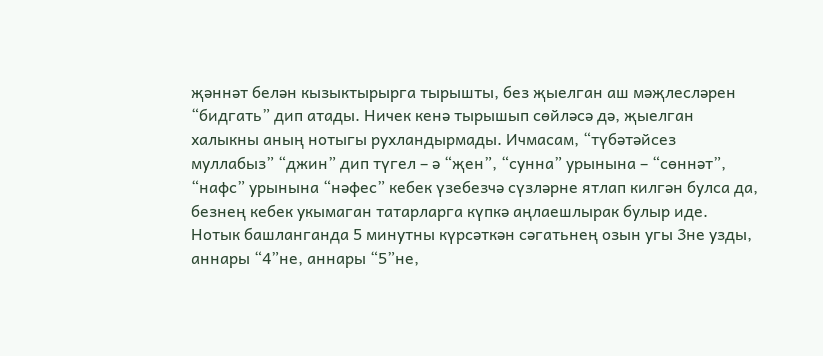җәннәт белән кызыктырырга тырышты, без җыелган аш мәҗлесләрен “бидгать” дип атады. Ничек кенә тырышып сөйләсә дә, җыелган халыкны аның нотыгы рухландырмады. Ичмасам, “түбәтәйсез муллабыз” “джин” дип түгел – ә “җен”, “сунна” урынына – “сөннәт”, “нафс” урынына “нәфес” кебек үзебезчә сүзләрне ятлап килгән булса да, безнең кебек укымаган татарларга күпкә аңлаешлырак булыр иде. Нотык башланганда 5 минутны күрсәткән сәгатьнең озын угы 3не узды, аннары “4”не, аннары “5”не,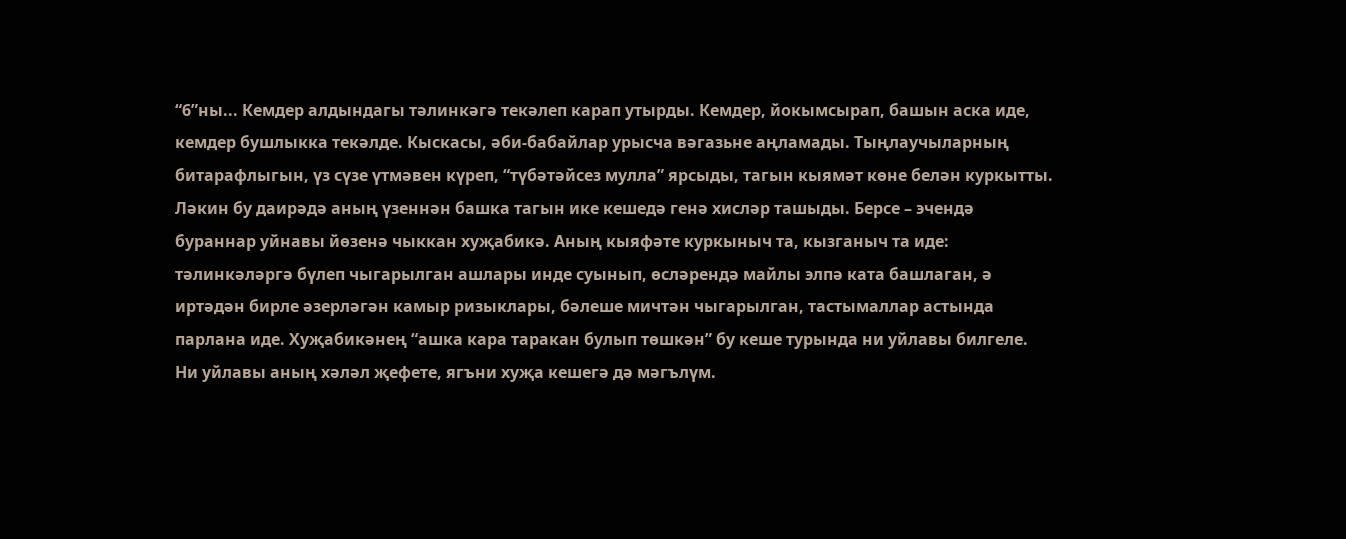“6”ны... Кемдер алдындагы тәлинкәгә текәлеп карап утырды. Кемдер, йокымсырап, башын аска иде, кемдер бушлыкка текәлде. Кыскасы, әби-бабайлар урысча вәгазьне аңламады. Тыңлаучыларның битарафлыгын, үз сүзе үтмәвен күреп, “түбәтәйсез мулла” ярсыды, тагын кыямәт көне белән куркытты. Ләкин бу даирәдә аның үзеннән башка тагын ике кешедә генә хисләр ташыды. Берсе – эчендә бураннар уйнавы йөзенә чыккан хуҗабикә. Аның кыяфәте куркыныч та, кызганыч та иде: тәлинкәләргә бүлеп чыгарылган ашлары инде суынып, өсләрендә майлы элпә ката башлаган, ә иртәдән бирле әзерләгән камыр ризыклары, бәлеше мичтән чыгарылган, тастымаллар астында парлана иде. Хуҗабикәнең “ашка кара таракан булып төшкән” бу кеше турында ни уйлавы билгеле. Ни уйлавы аның хәләл җефете, ягъни хуҗа кешегә дә мәгълүм.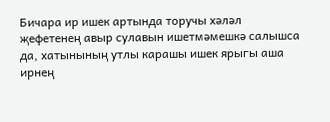Бичара ир ишек артында торучы хәләл җефетенең авыр сулавын ишетмәмешкә салышса да, хатынының утлы карашы ишек ярыгы аша ирнең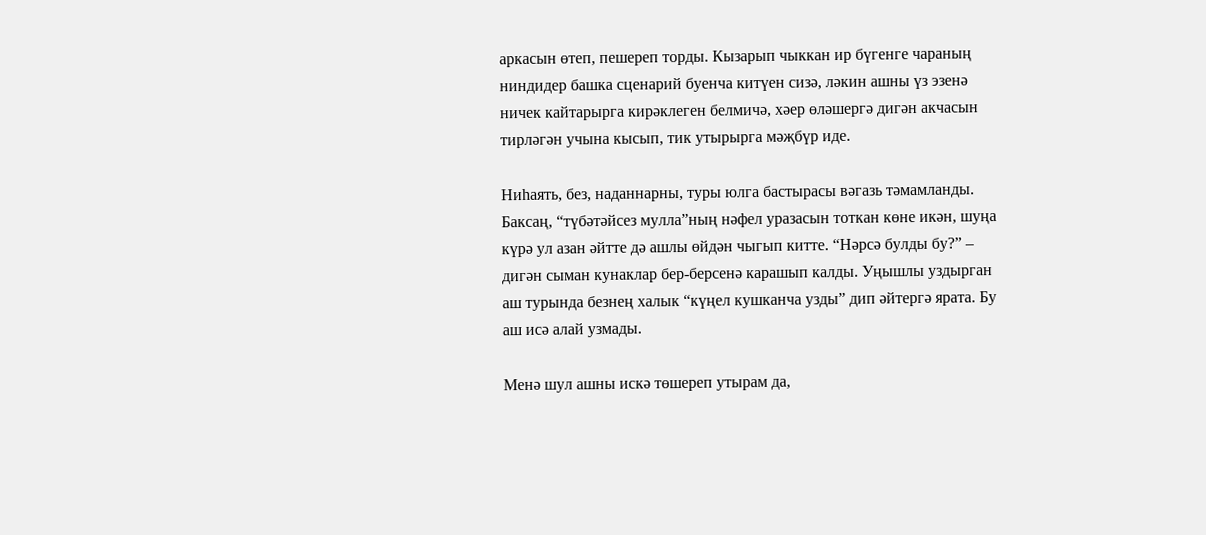аркасын өтеп, пешереп торды. Кызарып чыккан ир бүгенге чараның ниндидер башка сценарий буенча китүен сизә, ләкин ашны үз эзенә ничек кайтарырга кирәклеген белмичә, хәер өләшергә дигән акчасын тирләгән учына кысып, тик утырырга мәҗбүр иде.

Ниһаять, без, наданнарны, туры юлга бастырасы вәгазь тәмамланды. Баксаң, “түбәтәйсез мулла”ның нәфел уразасын тоткан көне икән, шуңа күрә ул азан әйтте дә ашлы өйдән чыгып китте. “Нәрсә булды бу?” – дигән сыман кунаклар бер-берсенә карашып калды. Уңышлы уздырган аш турында безнең халык “күңел кушканча узды” дип әйтергә ярата. Бу аш исә алай узмады.

Менә шул ашны искә төшереп утырам да,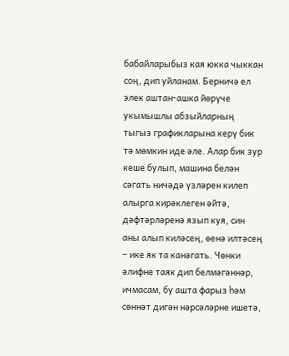бабайларыбыз кая юкка чыккан соң, дип уйланам. Берничә ел элек аштан-ашка йөрүче укымышлы абзыйларның тыгыз графикларына керү бик тә мөмкин иде әле. Алар бик зур кеше булып, машина белән сәгать ничәдә үзләрен килеп алырга кирәклеген әйтә, дәфтәрләренә язып куя, син аны алып киләсең, өенә илтәсең – ике як та канәгать. Чөнки әлифне таяк дип белмәгәннәр, ичмасам, бу ашта фарыз һәм сөннәт дигән нәрсәләрне ишетә,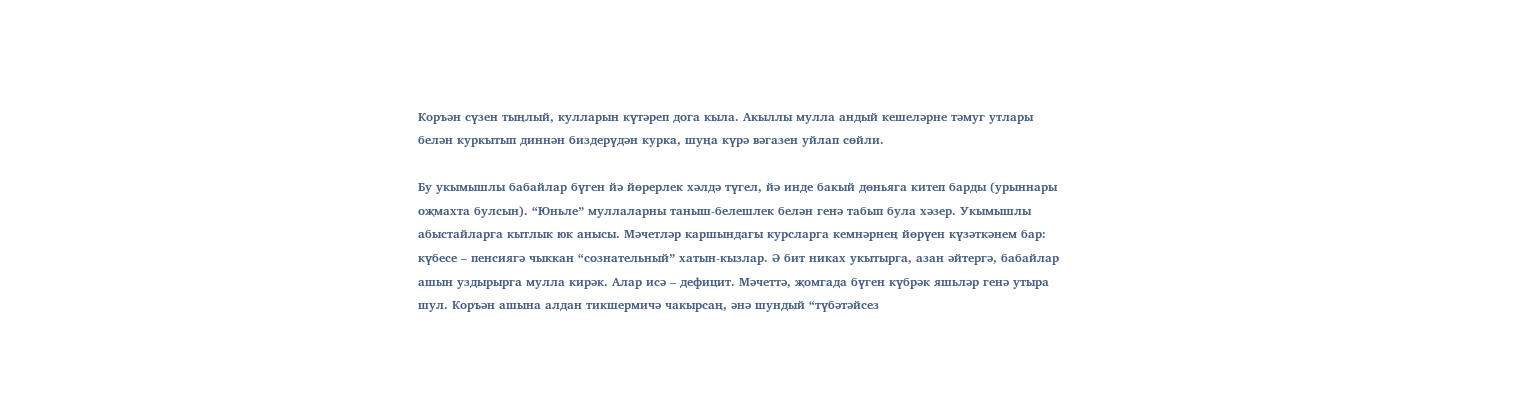Коръән сүзен тыңлый, кулларын күтәреп дога кыла. Акыллы мулла андый кешеләрне тәмуг утлары белән куркытып диннән биздерүдән курка, шуңа күрә вәгазен уйлап сөйли.

Бу укымышлы бабайлар бүген йә йөрерлек хәлдә түгел, йә инде бакый дөньяга китеп барды (урыннары оҗмахта булсын). “Юньле” муллаларны таныш-белешлек белән генә табып була хәзер. Укымышлы абыстайларга кытлык юк анысы. Мәчетләр каршындагы курсларга кемнәрнең йөрүен күзәткәнем бар: күбесе – пенсиягә чыккан “сознательный” хатын-кызлар. Ә бит никах укытырга, азан әйтергә, бабайлар ашын уздырырга мулла кирәк. Алар исә – дефицит. Мәчеттә, җомгада бүген күбрәк яшьләр генә утыра шул. Коръән ашына алдан тикшермичә чакырсаң, әнә шундый “түбәтәйсез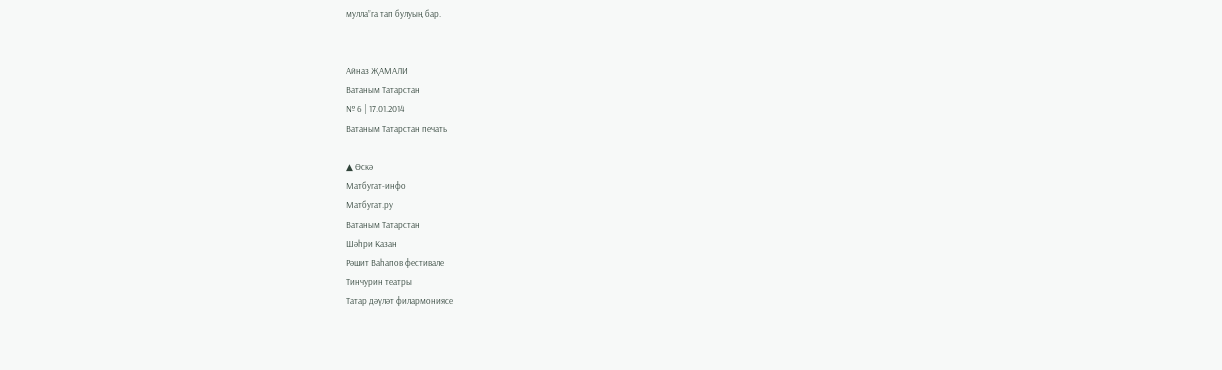мулла”га тап булуың бар.


Айназ ҖАМАЛИ
Ватаным Татарстан
№ 6 | 17.01.2014
Ватаным Татарстан печать

▲ Өскә
Матбугат-инфо
Матбугат.ру
Ватаным Татарстан
Шәһри Казан
Рәшит Ваһапов фестивале
Тинчурин театры
Татар дәүләт филармониясе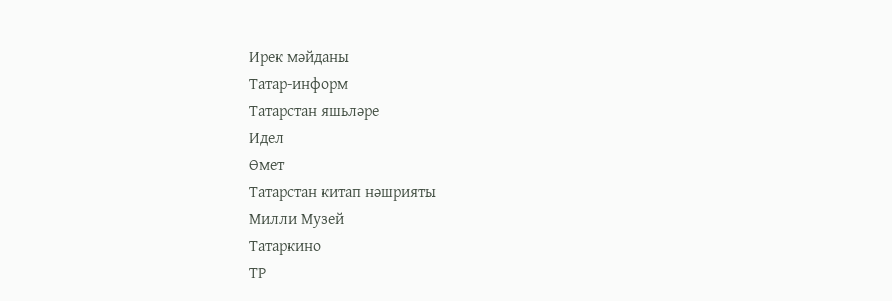Ирек мәйданы
Татар-информ
Татарстан яшьләре
Идел
Өмет
Татарстан китап нәшрияты
Милли Музей
Татаркино
ТР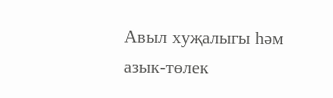Авыл хуҗалыгы һәм азык-төлек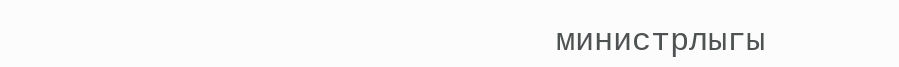министрлыгы